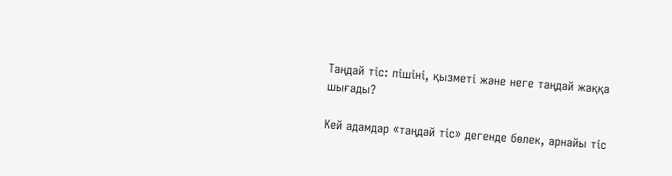Таңдай тіс: пішіні, қызметі және неге таңдай жаққа шығады?

Кей адамдар «таңдай тіс» дегенде бөлек, арнайы тіс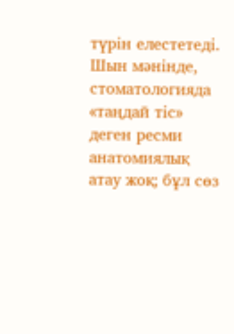түрін елестетеді. Шын мәнінде, стоматологияда «таңдай тіс» деген ресми анатомиялық атау жоқ; бұл сөз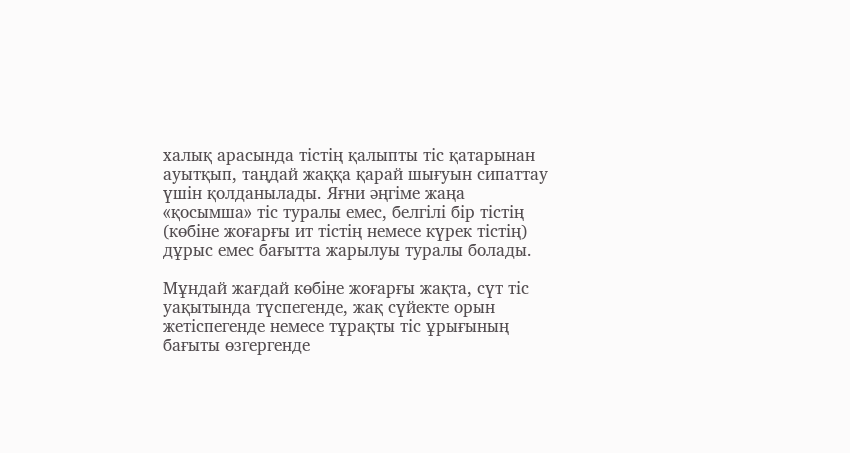халық арасында тістің қалыпты тіс қатарынан ауытқып, таңдай жаққа қарай шығуын сипаттау үшін қолданылады. Яғни әңгіме жаңа «қосымша» тіс туралы емес, белгілі бір тістің (көбіне жоғарғы ит тістің немесе күрек тістің) дұрыс емес бағытта жарылуы туралы болады.

Мұндай жағдай көбіне жоғарғы жақта, сүт тіс уақытында түспегенде, жақ сүйекте орын жетіспегенде немесе тұрақты тіс ұрығының бағыты өзгергенде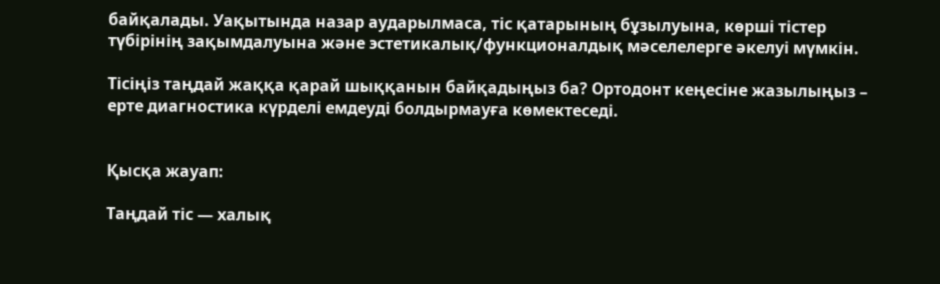байқалады. Уақытында назар аударылмаса, тіс қатарының бұзылуына, көрші тістер түбірінің зақымдалуына және эстетикалық/функционалдық мәселелерге әкелуі мүмкін.

Тісіңіз таңдай жаққа қарай шыққанын байқадыңыз ба? Ортодонт кеңесіне жазылыңыз – ерте диагностика күрделі емдеуді болдырмауға көмектеседі.


Қысқа жауап:

Таңдай тіс — халық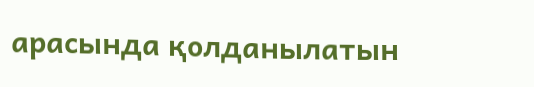арасында қолданылатын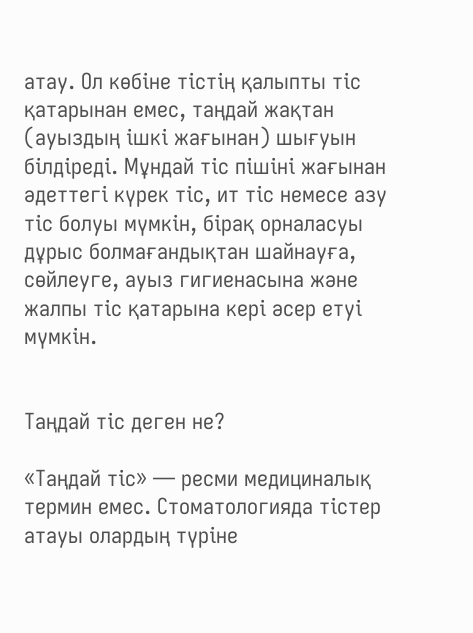атау. Ол көбіне тістің қалыпты тіс қатарынан емес, таңдай жақтан (ауыздың ішкі жағынан) шығуын білдіреді. Мұндай тіс пішіні жағынан әдеттегі күрек тіс, ит тіс немесе азу тіс болуы мүмкін, бірақ орналасуы дұрыс болмағандықтан шайнауға, сөйлеуге, ауыз гигиенасына және жалпы тіс қатарына кері әсер етуі мүмкін.


Таңдай тіс деген не?

«Таңдай тіс» — ресми медициналық термин емес. Стоматологияда тістер атауы олардың түріне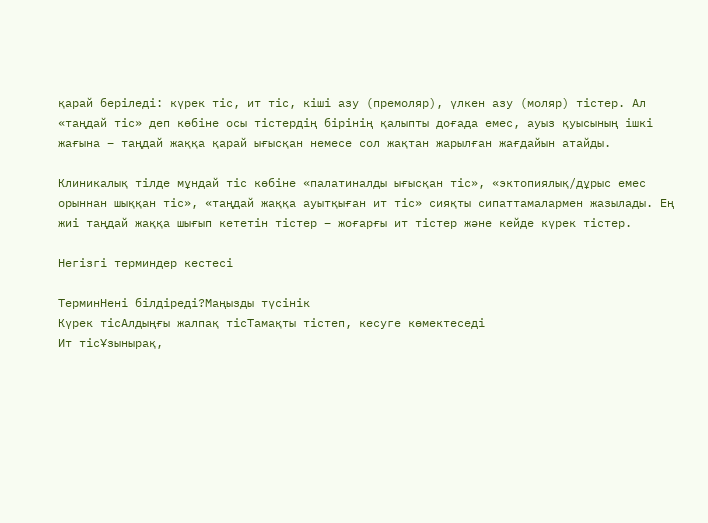қарай беріледі: күрек тіс, ит тіс, кіші азу (премоляр), үлкен азу (моляр) тістер. Ал «таңдай тіс» деп көбіне осы тістердің бірінің қалыпты доғада емес, ауыз қуысының ішкі жағына – таңдай жаққа қарай ығысқан немесе сол жақтан жарылған жағдайын атайды.

Клиникалық тілде мұндай тіс көбіне «палатиналды ығысқан тіс», «эктопиялық/дұрыс емес орыннан шыққан тіс», «таңдай жаққа ауытқыған ит тіс» сияқты сипаттамалармен жазылады. Ең жиі таңдай жаққа шығып кететін тістер – жоғарғы ит тістер және кейде күрек тістер.

Негізгі терминдер кестесі

ТерминНені білдіреді?Маңызды түсінік
Күрек тісАлдыңғы жалпақ тісТамақты тістеп, кесуге көмектеседі
Ит тісҰзынырақ,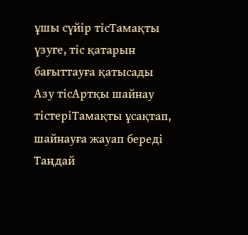ұшы сүйір тісТамақты үзуге, тіс қатарын бағыттауға қатысады
Азу тісАртқы шайнау тістеріТамақты ұсақтап, шайнауға жауап береді
Таңдай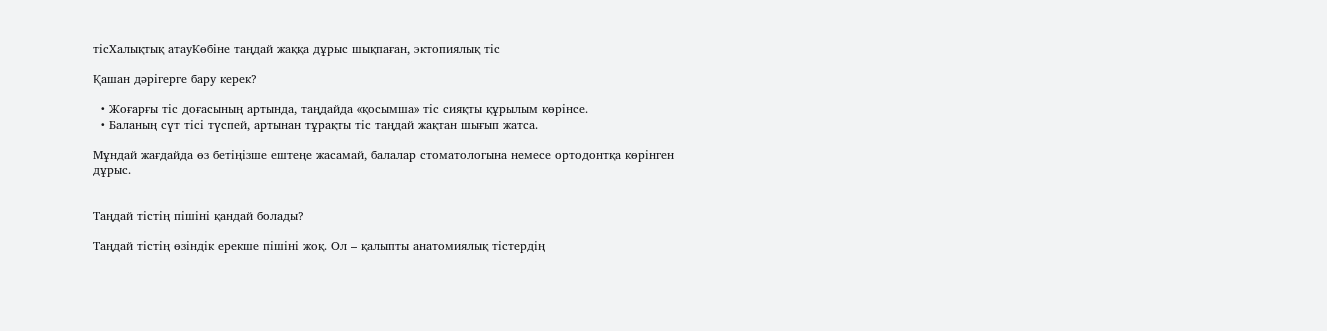тісХалықтық атауКөбіне таңдай жаққа дұрыс шықпаған, эктопиялық тіс

Қашан дәрігерге бару керек?

  • Жоғарғы тіс доғасының артында, таңдайда «қосымша» тіс сияқты құрылым көрінсе.
  • Баланың сүт тісі түспей, артынан тұрақты тіс таңдай жақтан шығып жатса.

Мұндай жағдайда өз бетіңізше ештеңе жасамай, балалар стоматологына немесе ортодонтқа көрінген дұрыс.


Таңдай тістің пішіні қандай болады?

Таңдай тістің өзіндік ерекше пішіні жоқ. Ол – қалыпты анатомиялық тістердің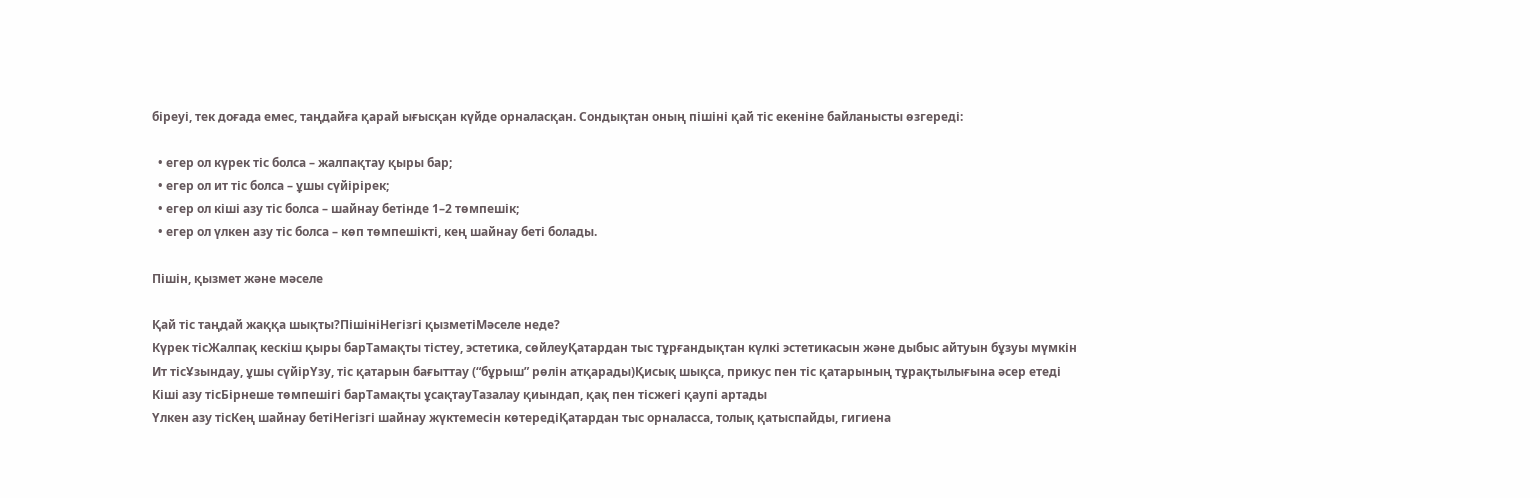біреуі, тек доғада емес, таңдайға қарай ығысқан күйде орналасқан. Сондықтан оның пішіні қай тіс екеніне байланысты өзгереді:

  • егер ол күрек тіс болса – жалпақтау қыры бар;
  • егер ол ит тіс болса – ұшы сүйірірек;
  • егер ол кіші азу тіс болса – шайнау бетінде 1–2 төмпешік;
  • егер ол үлкен азу тіс болса – көп төмпешікті, кең шайнау беті болады.

Пішін, қызмет және мәселе

Қай тіс таңдай жаққа шықты?ПішініНегізгі қызметіМәселе неде?
Күрек тісЖалпақ кескіш қыры барТамақты тістеу, эстетика, сөйлеуҚатардан тыс тұрғандықтан күлкі эстетикасын және дыбыс айтуын бұзуы мүмкін
Ит тісҰзындау, ұшы сүйірҮзу, тіс қатарын бағыттау (“бұрыш” рөлін атқарады)Қисық шықса, прикус пен тіс қатарының тұрақтылығына әсер етеді
Кіші азу тісБірнеше төмпешігі барТамақты ұсақтауТазалау қиындап, қақ пен тісжегі қаупі артады
Үлкен азу тісКең шайнау бетіНегізгі шайнау жүктемесін көтередіҚатардан тыс орналасса, толық қатыспайды, гигиена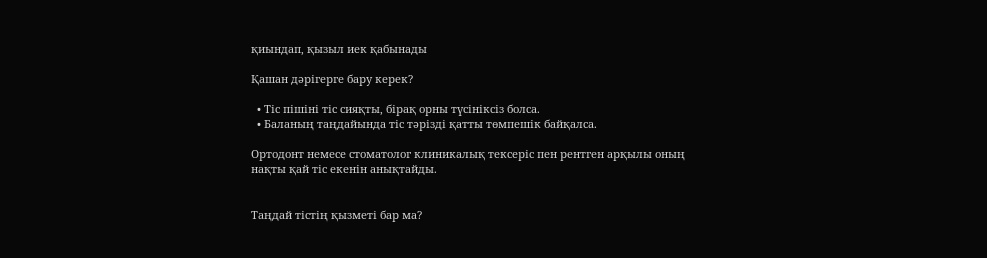қиындап, қызыл иек қабынады

Қашан дәрігерге бару керек?

  • Тіс пішіні тіс сияқты, бірақ орны түсініксіз болса.
  • Баланың таңдайында тіс тәрізді қатты төмпешік байқалса.

Ортодонт немесе стоматолог клиникалық тексеріс пен рентген арқылы оның нақты қай тіс екенін анықтайды.


Таңдай тістің қызметі бар ма?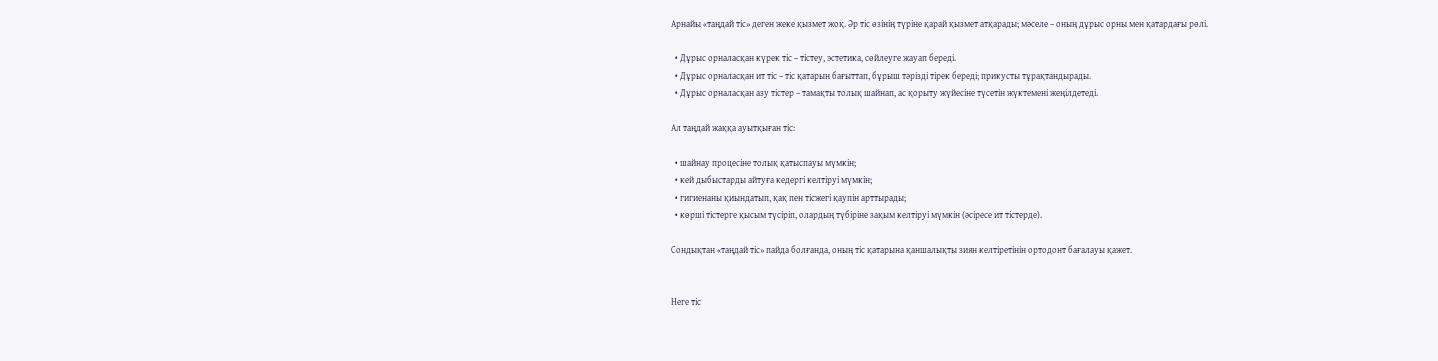Арнайы «таңдай тіс» деген жеке қызмет жоқ. Әр тіс өзінің түріне қарай қызмет атқарады; мәселе – оның дұрыс орны мен қатардағы рөлі.

  • Дұрыс орналасқан күрек тіс – тістеу, эстетика, сөйлеуге жауап береді.
  • Дұрыс орналасқан ит тіс – тіс қатарын бағыттап, бұрыш тәрізді тірек береді; прикусты тұрақтандырады.
  • Дұрыс орналасқан азу тістер – тамақты толық шайнап, ас қорыту жүйесіне түсетін жүктемені жеңілдетеді.

Ал таңдай жаққа ауытқыған тіс:

  • шайнау процесіне толық қатыспауы мүмкін;
  • кей дыбыстарды айтуға кедергі келтіруі мүмкін;
  • гигиенаны қиындатып, қақ пен тісжегі қаупін арттырады;
  • көрші тістерге қысым түсіріп, олардың түбіріне зақым келтіруі мүмкін (әсіресе ит тістерде).

Сондықтан «таңдай тіс» пайда болғанда, оның тіс қатарына қаншалықты зиян келтіретінін ортодонт бағалауы қажет.


Неге тіс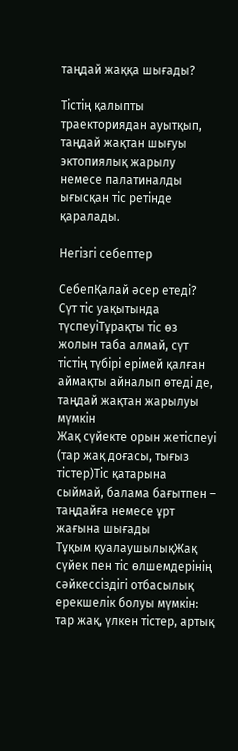таңдай жаққа шығады?

Тістің қалыпты траекториядан ауытқып, таңдай жақтан шығуы эктопиялық жарылу немесе палатиналды ығысқан тіс ретінде қаралады.

Негізгі себептер

СебепҚалай әсер етеді?
Сүт тіс уақытында түспеуіТұрақты тіс өз жолын таба алмай, сүт тістің түбірі ерімей қалған аймақты айналып өтеді де, таңдай жақтан жарылуы мүмкін
Жақ сүйекте орын жетіспеуі (тар жақ доғасы, тығыз тістер)Тіс қатарына сыймай, балама бағытпен – таңдайға немесе ұрт жағына шығады
Тұқым қуалаушылықЖақ сүйек пен тіс өлшемдерінің сәйкессіздігі отбасылық ерекшелік болуы мүмкін: тар жақ, үлкен тістер, артық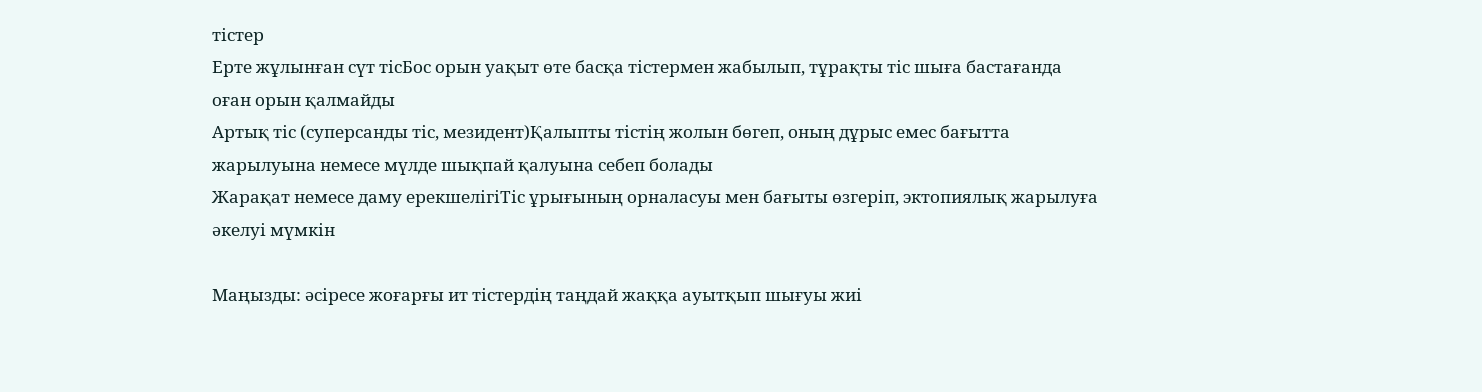тістер
Ерте жұлынған сүт тісБос орын уақыт өте басқа тістермен жабылып, тұрақты тіс шыға бастағанда оған орын қалмайды
Артық тіс (суперсанды тіс, мезидент)Қалыпты тістің жолын бөгеп, оның дұрыс емес бағытта жарылуына немесе мүлде шықпай қалуына себеп болады
Жарақат немесе даму ерекшелігіТіс ұрығының орналасуы мен бағыты өзгеріп, эктопиялық жарылуға әкелуі мүмкін

Маңызды: әсіресе жоғарғы ит тістердің таңдай жаққа ауытқып шығуы жиі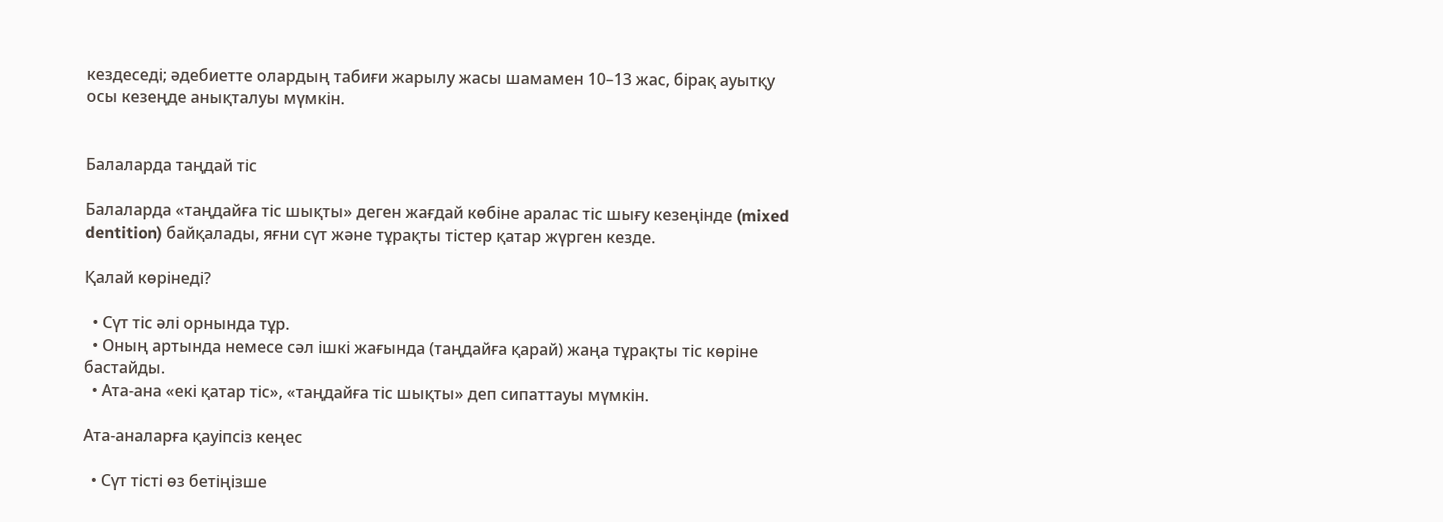кездеседі; әдебиетте олардың табиғи жарылу жасы шамамен 10–13 жас, бірақ ауытқу осы кезеңде анықталуы мүмкін.


Балаларда таңдай тіс

Балаларда «таңдайға тіс шықты» деген жағдай көбіне аралас тіс шығу кезеңінде (mixed dentition) байқалады, яғни сүт және тұрақты тістер қатар жүрген кезде.

Қалай көрінеді?

  • Сүт тіс әлі орнында тұр.
  • Оның артында немесе сәл ішкі жағында (таңдайға қарай) жаңа тұрақты тіс көріне бастайды.
  • Ата‑ана «екі қатар тіс», «таңдайға тіс шықты» деп сипаттауы мүмкін.

Ата‑аналарға қауіпсіз кеңес

  • Сүт тісті өз бетіңізше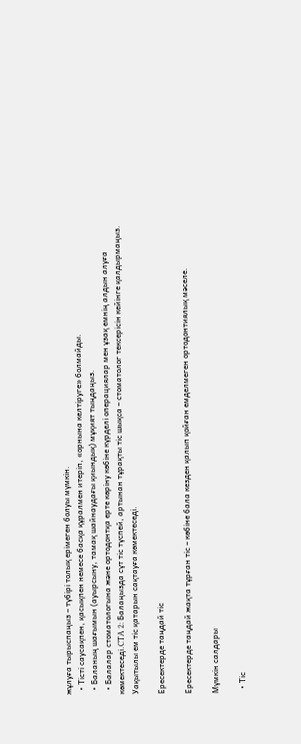жұлуға тырыспаңыз – түбірі толық ерімеген болуы мүмкін.
  • Тісті саусақпен, қасықпен немесе басқа құралмен итеріп, «орнына келтіруге» болмайды.
  • Баланың шағымын (ауырсыну, тамақ шайнаудағы қиындық) мұқият тыңдаңыз.
  • Балалар стоматологына және ортодонтқа ерте көріну көбіне күрделі операциялар мен ұзақ емнің алдын алуға көмектеседі.CTA 2: Балаңызда сүт тіс түспей, артынан тұрақты тіс шықса – стоматолог тексерісін кейінге қалдырмаңыз. Уақытылы ем тіс қатарын сақтауға көмектеседі.

Ересектерде таңдай тіс

Ересектерде таңдай жақта тұрған тіс – көбіне бала кезден қалып қойған емделмеген ортодонтиялық мәселе.

Мүмкін салдары

  • Тіс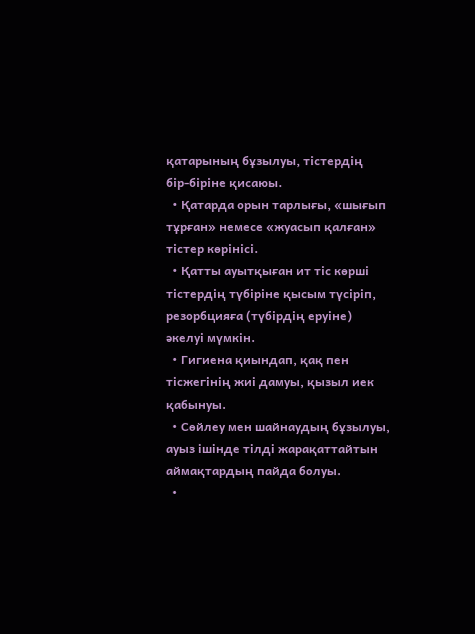қатарының бұзылуы, тістердің бір‑біріне қисаюы.
  • Қатарда орын тарлығы, «шығып тұрған» немесе «жуасып қалған» тістер көрінісі.
  • Қатты ауытқыған ит тіс көрші тістердің түбіріне қысым түсіріп, резорбцияға (түбірдің еруіне) әкелуі мүмкін.
  • Гигиена қиындап, қақ пен тісжегінің жиі дамуы, қызыл иек қабынуы.
  • Сөйлеу мен шайнаудың бұзылуы, ауыз ішінде тілді жарақаттайтын аймақтардың пайда болуы.
  •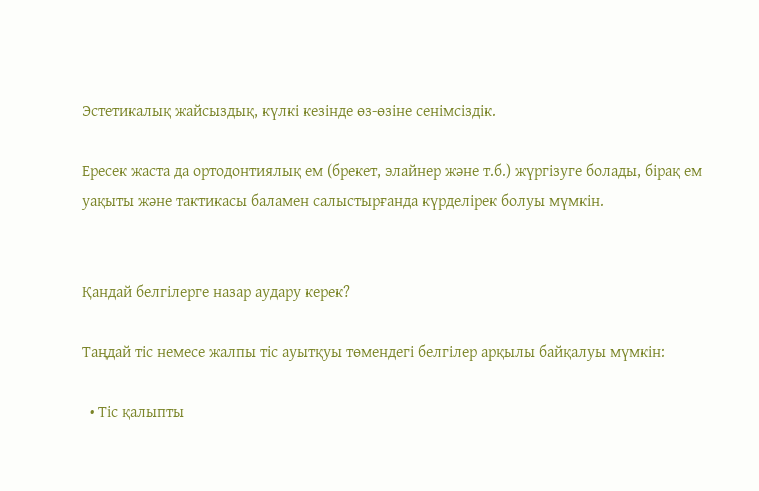Эстетикалық жайсыздық, күлкі кезінде өз‑өзіне сенімсіздік.

Ересек жаста да ортодонтиялық ем (брекет, элайнер және т.б.) жүргізуге болады, бірақ ем уақыты және тактикасы баламен салыстырғанда күрделірек болуы мүмкін.


Қандай белгілерге назар аудару керек?

Таңдай тіс немесе жалпы тіс ауытқуы төмендегі белгілер арқылы байқалуы мүмкін:

  • Тіс қалыпты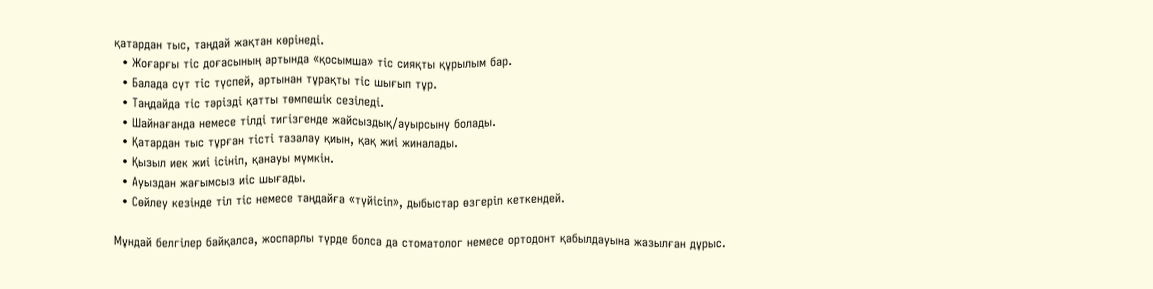қатардан тыс, таңдай жақтан көрінеді.
  • Жоғарғы тіс доғасының артында «қосымша» тіс сияқты құрылым бар.
  • Балада сүт тіс түспей, артынан тұрақты тіс шығып тұр.
  • Таңдайда тіс тәрізді қатты төмпешік сезіледі.
  • Шайнағанда немесе тілді тигізгенде жайсыздық/ауырсыну болады.
  • Қатардан тыс тұрған тісті тазалау қиын, қақ жиі жиналады.
  • Қызыл иек жиі ісініп, қанауы мүмкін.
  • Ауыздан жағымсыз иіс шығады.
  • Сөйлеу кезінде тіл тіс немесе таңдайға «түйісіп», дыбыстар өзгеріп кеткендей.

Мұндай белгілер байқалса, жоспарлы түрде болса да стоматолог немесе ортодонт қабылдауына жазылған дұрыс.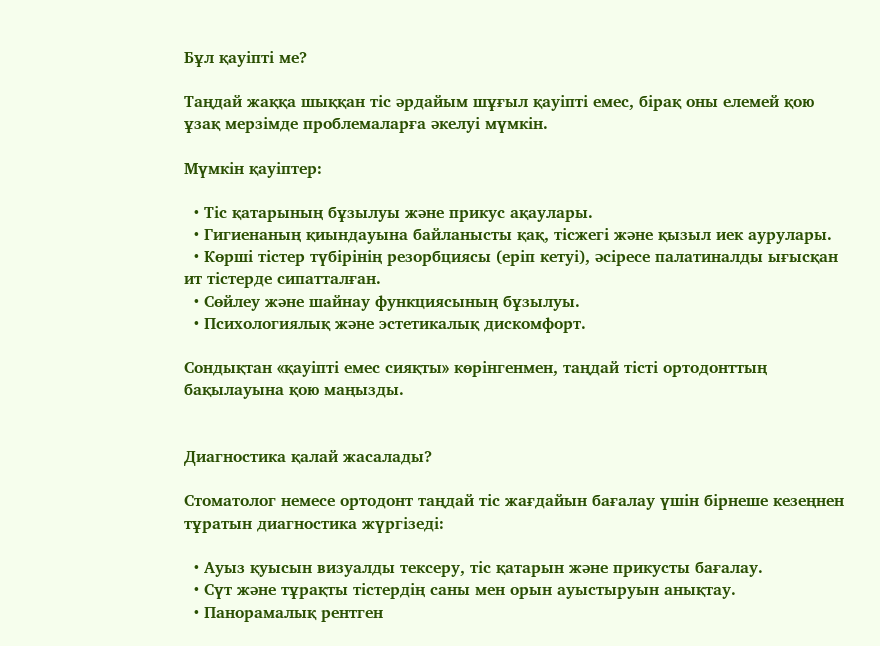Бұл қауіпті ме?

Таңдай жаққа шыққан тіс әрдайым шұғыл қауіпті емес, бірақ оны елемей қою ұзақ мерзімде проблемаларға әкелуі мүмкін.

Мүмкін қауіптер:

  • Тіс қатарының бұзылуы және прикус ақаулары.
  • Гигиенаның қиындауына байланысты қақ, тісжегі және қызыл иек аурулары.
  • Көрші тістер түбірінің резорбциясы (еріп кетуі), әсіресе палатиналды ығысқан ит тістерде сипатталған.
  • Сөйлеу және шайнау функциясының бұзылуы.
  • Психологиялық және эстетикалық дискомфорт.

Сондықтан «қауіпті емес сияқты» көрінгенмен, таңдай тісті ортодонттың бақылауына қою маңызды.


Диагностика қалай жасалады?

Стоматолог немесе ортодонт таңдай тіс жағдайын бағалау үшін бірнеше кезеңнен тұратын диагностика жүргізеді:

  • Ауыз қуысын визуалды тексеру, тіс қатарын және прикусты бағалау.
  • Сүт және тұрақты тістердің саны мен орын ауыстыруын анықтау.
  • Панорамалық рентген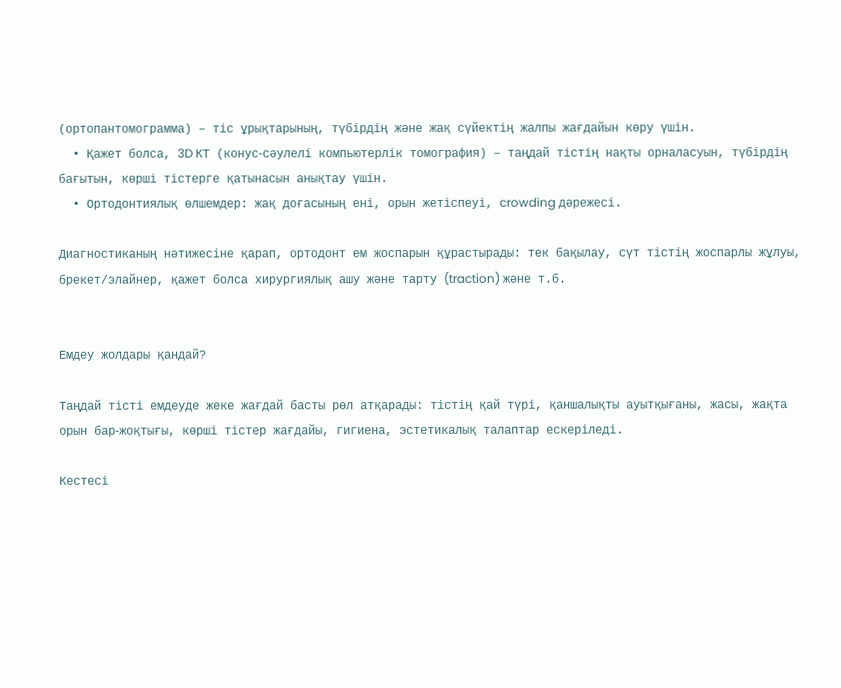(ортопантомограмма) – тіс ұрықтарының, түбірдің және жақ сүйектің жалпы жағдайын көру үшін.
  • Қажет болса, 3D КТ (конус‑сәулелі компьютерлік томография) – таңдай тістің нақты орналасуын, түбірдің бағытын, көрші тістерге қатынасын анықтау үшін.
  • Ортодонтиялық өлшемдер: жақ доғасының ені, орын жетіспеуі, crowding дәрежесі.

Диагностиканың нәтижесіне қарап, ортодонт ем жоспарын құрастырады: тек бақылау, сүт тістің жоспарлы жұлуы, брекет/элайнер, қажет болса хирургиялық ашу және тарту (traction) және т.б.


Емдеу жолдары қандай?

Таңдай тісті емдеуде жеке жағдай басты рөл атқарады: тістің қай түрі, қаншалықты ауытқығаны, жасы, жақта орын бар‑жоқтығы, көрші тістер жағдайы, гигиена, эстетикалық талаптар ескеріледі.

Кестесі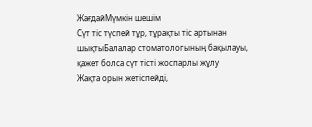ЖағдайМүмкін шешім
Сүт тіс түспей тұр, тұрақты тіс артынан шықтыБалалар стоматологының бақылауы, қажет болса сүт тісті жоспарлы жұлу
Жақта орын жетіспейді,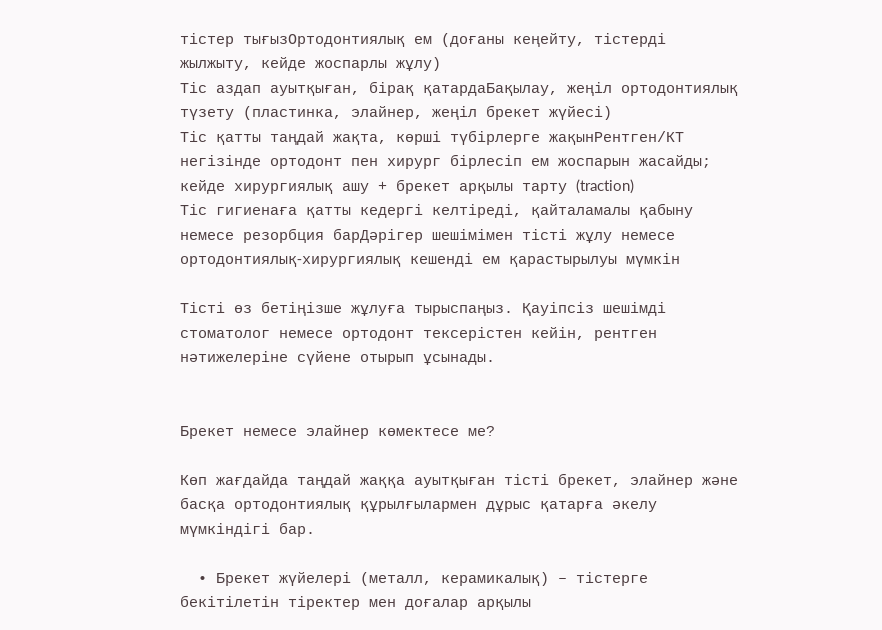тістер тығызОртодонтиялық ем (доғаны кеңейту, тістерді жылжыту, кейде жоспарлы жұлу)
Тіс аздап ауытқыған, бірақ қатардаБақылау, жеңіл ортодонтиялық түзету (пластинка, элайнер, жеңіл брекет жүйесі)
Тіс қатты таңдай жақта, көрші түбірлерге жақынРентген/КТ негізінде ортодонт пен хирург бірлесіп ем жоспарын жасайды; кейде хирургиялық ашу + брекет арқылы тарту (traction)
Тіс гигиенаға қатты кедергі келтіреді, қайталамалы қабыну немесе резорбция барДәрігер шешімімен тісті жұлу немесе ортодонтиялық‑хирургиялық кешенді ем қарастырылуы мүмкін

Тісті өз бетіңізше жұлуға тырыспаңыз. Қауіпсіз шешімді стоматолог немесе ортодонт тексерістен кейін, рентген нәтижелеріне сүйене отырып ұсынады.


Брекет немесе элайнер көмектесе ме?

Көп жағдайда таңдай жаққа ауытқыған тісті брекет, элайнер және басқа ортодонтиялық құрылғылармен дұрыс қатарға әкелу мүмкіндігі бар.

  • Брекет жүйелері (металл, керамикалық) – тістерге бекітілетін тіректер мен доғалар арқылы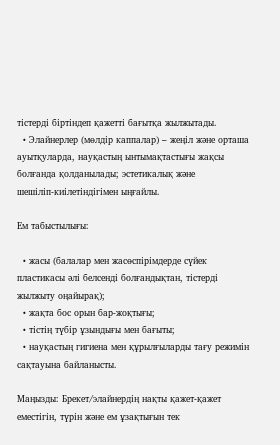тістерді біртіндеп қажетті бағытқа жылжытады.
  • Элайнерлер (мөлдір каппалар) – жеңіл және орташа ауытқуларда, науқастың ынтымақтастығы жақсы болғанда қолданылады; эстетикалық және шешіліп‑киілетіндігімен ыңғайлы.

Ем табыстылығы:

  • жасы (балалар мен жасөспірімдерде сүйек пластикасы әлі белсенді болғандықтан, тістерді жылжыту оңайырақ);
  • жақта бос орын бар‑жоқтығы;
  • тістің түбір ұзындығы мен бағыты;
  • науқастың гигиена мен құрылғыларды тағу режимін сақтауына байланысты.

Маңызды: Брекет/элайнердің нақты қажет‑қажет еместігін, түрін және ем ұзақтығын тек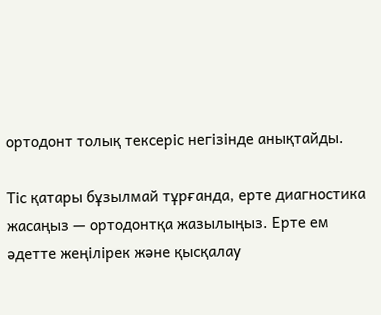ортодонт толық тексеріс негізінде анықтайды.

Тіс қатары бұзылмай тұрғанда, ерте диагностика жасаңыз — ортодонтқа жазылыңыз. Ерте ем әдетте жеңілірек және қысқалау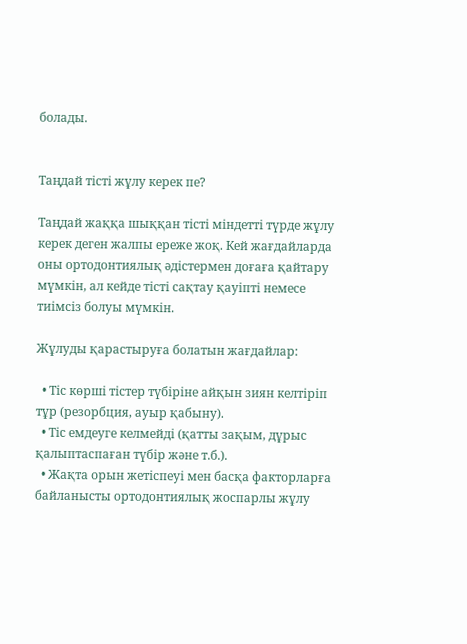болады.


Таңдай тісті жұлу керек пе?

Таңдай жаққа шыққан тісті міндетті түрде жұлу керек деген жалпы ереже жоқ. Кей жағдайларда оны ортодонтиялық әдістермен доғаға қайтару мүмкін, ал кейде тісті сақтау қауіпті немесе тиімсіз болуы мүмкін.

Жұлуды қарастыруға болатын жағдайлар:

  • Тіс көрші тістер түбіріне айқын зиян келтіріп тұр (резорбция, ауыр қабыну).
  • Тіс емдеуге келмейді (қатты зақым, дұрыс қалыптаспаған түбір және т.б.).
  • Жақта орын жетіспеуі мен басқа факторларға байланысты ортодонтиялық жоспарлы жұлу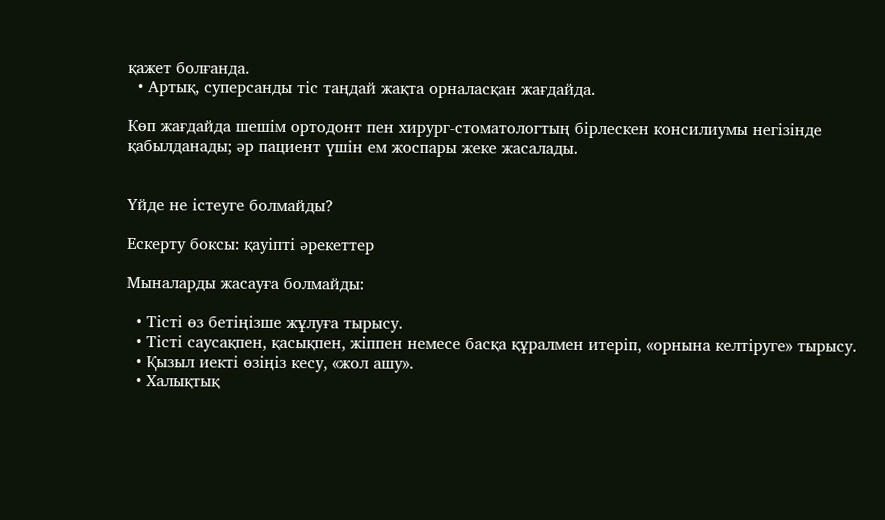қажет болғанда.
  • Артық, суперсанды тіс таңдай жақта орналасқан жағдайда.

Көп жағдайда шешім ортодонт пен хирург‑стоматологтың бірлескен консилиумы негізінде қабылданады; әр пациент үшін ем жоспары жеке жасалады.


Үйде не істеуге болмайды?

Ескерту боксы: қауіпті әрекеттер

Мыналарды жасауға болмайды:

  • Тісті өз бетіңізше жұлуға тырысу.
  • Тісті саусақпен, қасықпен, жіппен немесе басқа құралмен итеріп, «орнына келтіруге» тырысу.
  • Қызыл иекті өзіңіз кесу, «жол ашу».
  • Халықтық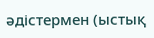әдістермен (ыстық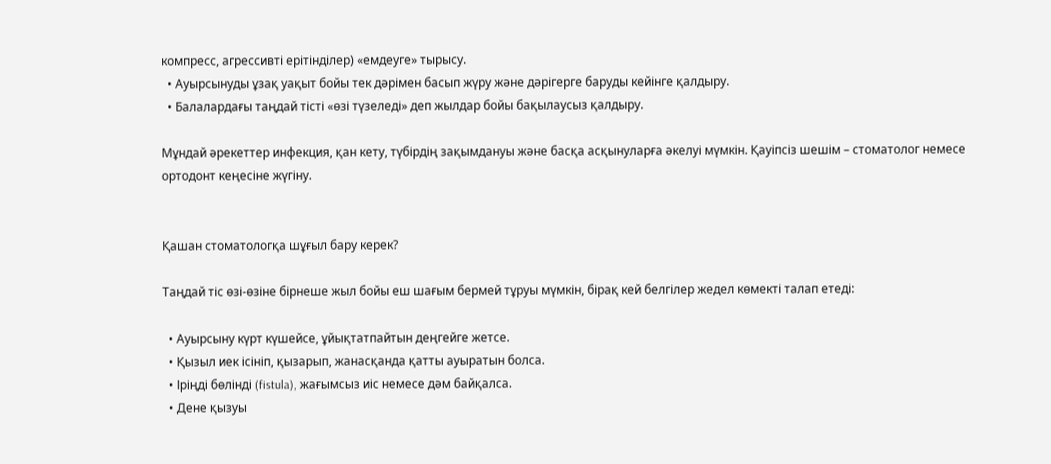компресс, агрессивті ерітінділер) «емдеуге» тырысу.
  • Ауырсынуды ұзақ уақыт бойы тек дәрімен басып жүру және дәрігерге баруды кейінге қалдыру.
  • Балалардағы таңдай тісті «өзі түзеледі» деп жылдар бойы бақылаусыз қалдыру.

Мұндай әрекеттер инфекция, қан кету, түбірдің зақымдануы және басқа асқынуларға әкелуі мүмкін. Қауіпсіз шешім – стоматолог немесе ортодонт кеңесіне жүгіну.


Қашан стоматологқа шұғыл бару керек?

Таңдай тіс өзі‑өзіне бірнеше жыл бойы еш шағым бермей тұруы мүмкін, бірақ кей белгілер жедел көмекті талап етеді:

  • Ауырсыну күрт күшейсе, ұйықтатпайтын деңгейге жетсе.
  • Қызыл иек ісініп, қызарып, жанасқанда қатты ауыратын болса.
  • Іріңді бөлінді (fistula), жағымсыз иіс немесе дәм байқалса.
  • Дене қызуы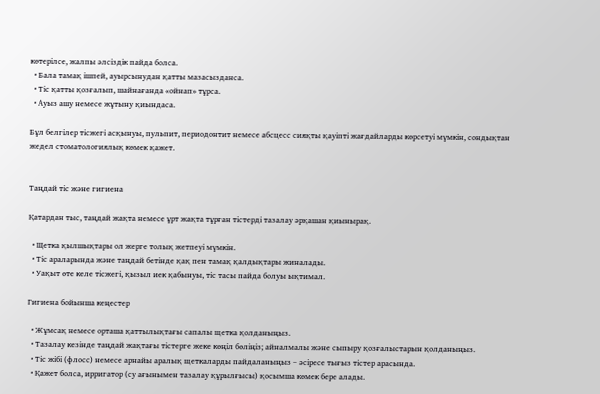көтерілсе, жалпы әлсіздік пайда болса.
  • Бала тамақ ішпей, ауырсынудан қатты мазасызданса.
  • Тіс қатты қозғалып, шайнағанда «ойнап» тұрса.
  • Ауыз ашу немесе жұтыну қиындаса.

Бұл белгілер тісжегі асқынуы, пульпит, периодонтит немесе абсцесс сияқты қауіпті жағдайларды көрсетуі мүмкін, сондықтан жедел стоматологиялық көмек қажет.


Таңдай тіс және гигиена

Қатардан тыс, таңдай жақта немесе ұрт жақта тұрған тістерді тазалау әрқашан қиынырақ.

  • Щетка қылшықтары ол жерге толық жетпеуі мүмкін.
  • Тіс араларында және таңдай бетінде қақ пен тамақ қалдықтары жиналады.
  • Уақыт өте келе тісжегі, қызыл иек қабынуы, тіс тасы пайда болуы ықтимал.

Гигиена бойынша кеңестер

  • Жұмсақ немесе орташа қаттылықтағы сапалы щетка қолданыңыз.
  • Тазалау кезінде таңдай жақтағы тістерге жеке көңіл бөліңіз; айналмалы және сыпыру қозғалыстарын қолданыңыз.
  • Тіс жібі (флосс) немесе арнайы аралық щеткаларды пайдаланыңыз – әсіресе тығыз тістер арасында.
  • Қажет болса, ирригатор (су ағынымен тазалау құрылғысы) қосымша көмек бере алады.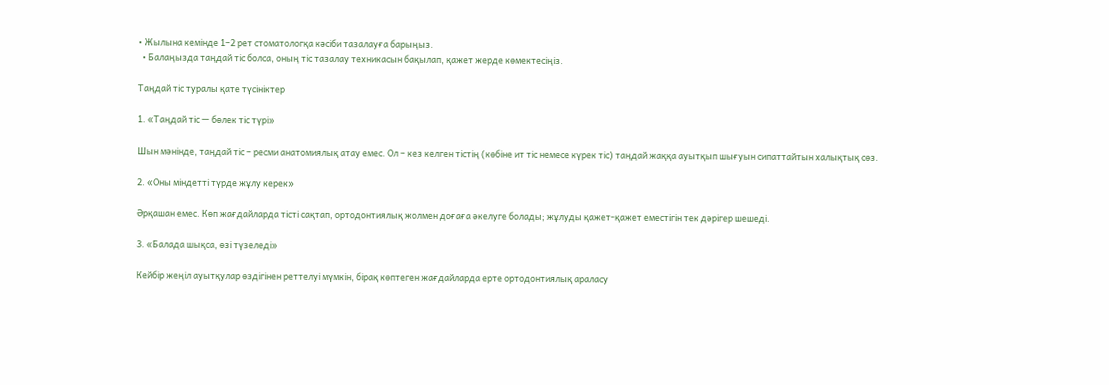• Жылына кемінде 1–2 рет стоматологқа кәсіби тазалауға барыңыз.
  • Балаңызда таңдай тіс болса, оның тіс тазалау техникасын бақылап, қажет жерде көмектесіңіз.

Таңдай тіс туралы қате түсініктер

1. «Таңдай тіс — бөлек тіс түрі»

Шын мәнінде, таңдай тіс – ресми анатомиялық атау емес. Ол – кез келген тістің (көбіне ит тіс немесе күрек тіс) таңдай жаққа ауытқып шығуын сипаттайтын халықтық сөз.

2. «Оны міндетті түрде жұлу керек»

Әрқашан емес. Көп жағдайларда тісті сақтап, ортодонтиялық жолмен доғаға әкелуге болады; жұлуды қажет‑қажет еместігін тек дәрігер шешеді.

3. «Балада шықса, өзі түзеледі»

Кейбір жеңіл ауытқулар өздігінен реттелуі мүмкін, бірақ көптеген жағдайларда ерте ортодонтиялық араласу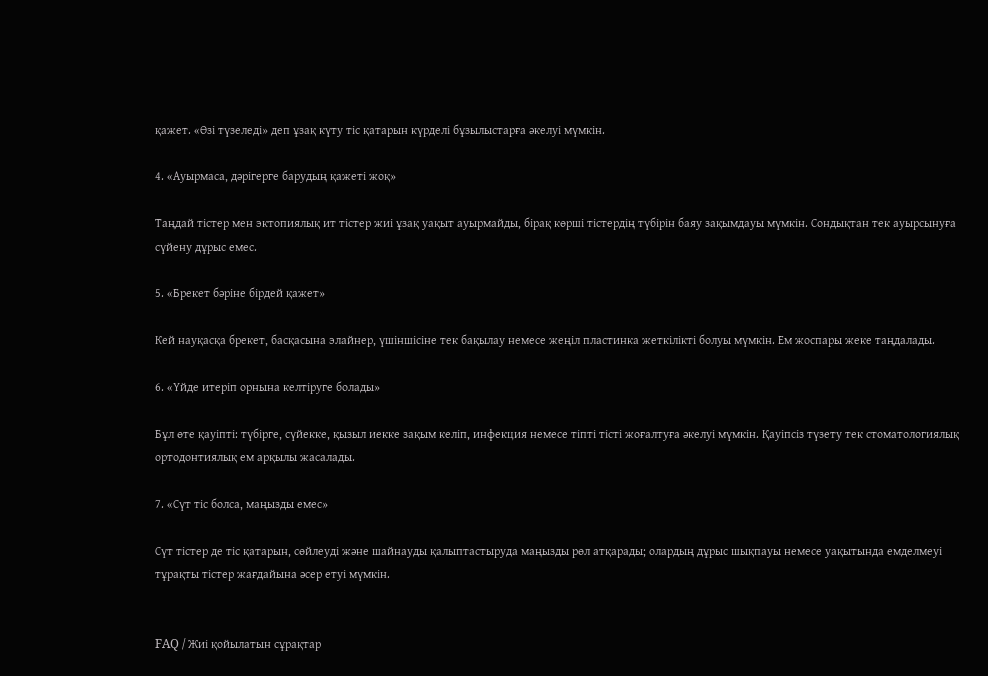қажет. «Өзі түзеледі» деп ұзақ күту тіс қатарын күрделі бұзылыстарға әкелуі мүмкін.

4. «Ауырмаса, дәрігерге барудың қажеті жоқ»

Таңдай тістер мен эктопиялық ит тістер жиі ұзақ уақыт ауырмайды, бірақ көрші тістердің түбірін баяу зақымдауы мүмкін. Сондықтан тек ауырсынуға сүйену дұрыс емес.

5. «Брекет бәріне бірдей қажет»

Кей науқасқа брекет, басқасына элайнер, үшіншісіне тек бақылау немесе жеңіл пластинка жеткілікті болуы мүмкін. Ем жоспары жеке таңдалады.

6. «Үйде итеріп орнына келтіруге болады»

Бұл өте қауіпті: түбірге, сүйекке, қызыл иекке зақым келіп, инфекция немесе тіпті тісті жоғалтуға әкелуі мүмкін. Қауіпсіз түзету тек стоматологиялық ортодонтиялық ем арқылы жасалады.

7. «Сүт тіс болса, маңызды емес»

Сүт тістер де тіс қатарын, сөйлеуді және шайнауды қалыптастыруда маңызды рөл атқарады; олардың дұрыс шықпауы немесе уақытында емделмеуі тұрақты тістер жағдайына әсер етуі мүмкін.


FAQ / Жиі қойылатын сұрақтар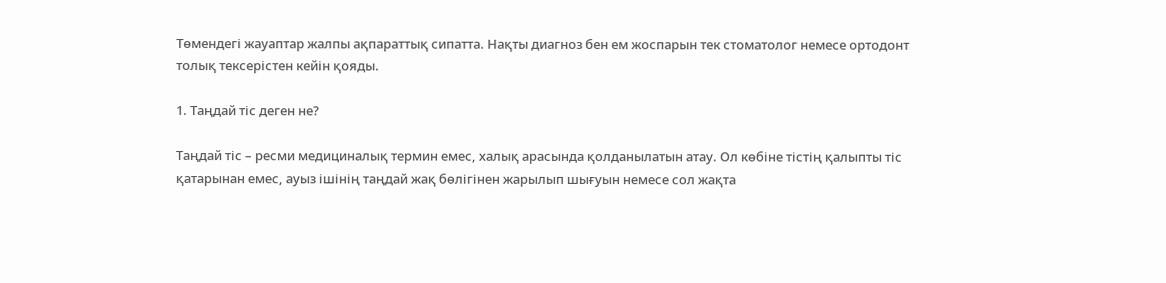Төмендегі жауаптар жалпы ақпараттық сипатта. Нақты диагноз бен ем жоспарын тек стоматолог немесе ортодонт толық тексерістен кейін қояды.

1. Таңдай тіс деген не?

Таңдай тіс – ресми медициналық термин емес, халық арасында қолданылатын атау. Ол көбіне тістің қалыпты тіс қатарынан емес, ауыз ішінің таңдай жақ бөлігінен жарылып шығуын немесе сол жақта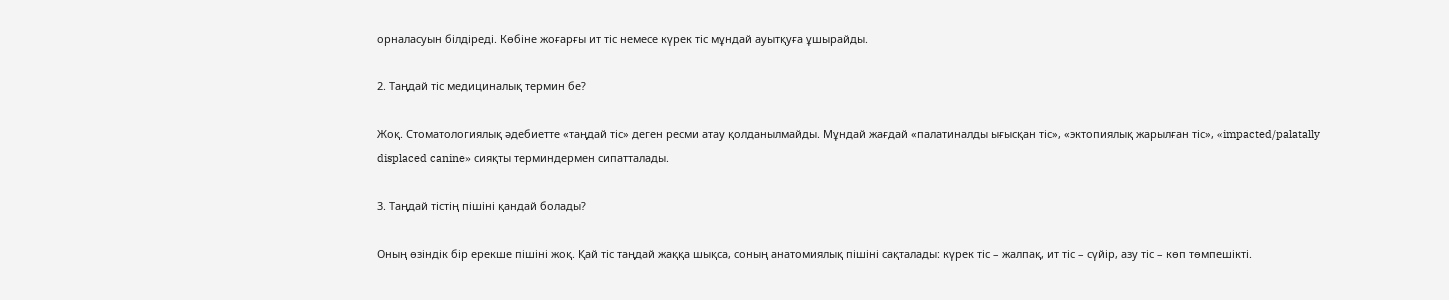орналасуын білдіреді. Көбіне жоғарғы ит тіс немесе күрек тіс мұндай ауытқуға ұшырайды.

2. Таңдай тіс медициналық термин бе?

Жоқ. Стоматологиялық әдебиетте «таңдай тіс» деген ресми атау қолданылмайды. Мұндай жағдай «палатиналды ығысқан тіс», «эктопиялық жарылған тіс», «impacted/palatally displaced canine» сияқты терминдермен сипатталады.

3. Таңдай тістің пішіні қандай болады?

Оның өзіндік бір ерекше пішіні жоқ. Қай тіс таңдай жаққа шықса, соның анатомиялық пішіні сақталады: күрек тіс – жалпақ, ит тіс – сүйір, азу тіс – көп төмпешікті.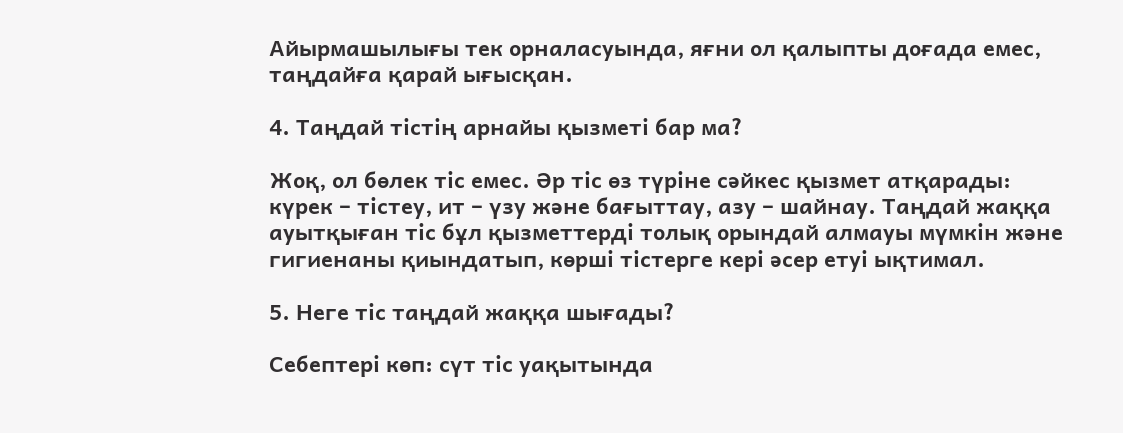Айырмашылығы тек орналасуында, яғни ол қалыпты доғада емес, таңдайға қарай ығысқан.

4. Таңдай тістің арнайы қызметі бар ма?

Жоқ, ол бөлек тіс емес. Әр тіс өз түріне сәйкес қызмет атқарады: күрек – тістеу, ит – үзу және бағыттау, азу – шайнау. Таңдай жаққа ауытқыған тіс бұл қызметтерді толық орындай алмауы мүмкін және гигиенаны қиындатып, көрші тістерге кері әсер етуі ықтимал.

5. Неге тіс таңдай жаққа шығады?

Себептері көп: сүт тіс уақытында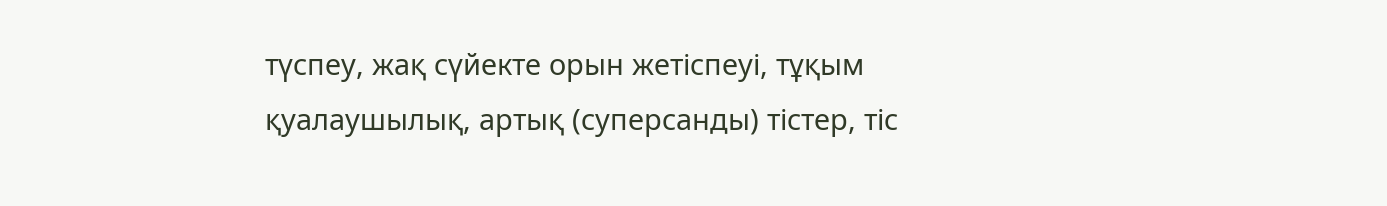түспеу, жақ сүйекте орын жетіспеуі, тұқым қуалаушылық, артық (суперсанды) тістер, тіс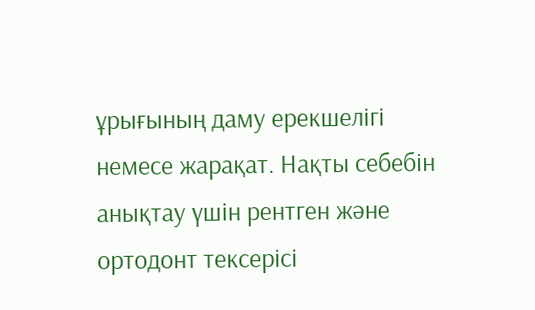ұрығының даму ерекшелігі немесе жарақат. Нақты себебін анықтау үшін рентген және ортодонт тексерісі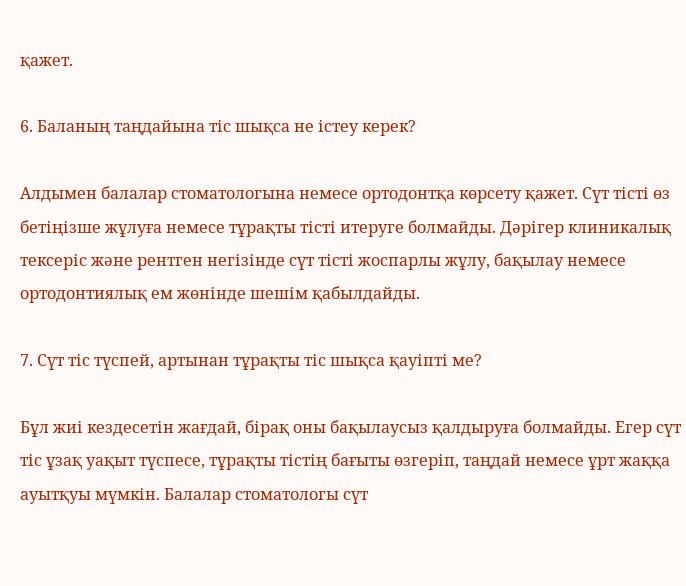қажет.

6. Баланың таңдайына тіс шықса не істеу керек?

Алдымен балалар стоматологына немесе ортодонтқа көрсету қажет. Сүт тісті өз бетіңізше жұлуға немесе тұрақты тісті итеруге болмайды. Дәрігер клиникалық тексеріс және рентген негізінде сүт тісті жоспарлы жұлу, бақылау немесе ортодонтиялық ем жөнінде шешім қабылдайды.

7. Сүт тіс түспей, артынан тұрақты тіс шықса қауіпті ме?

Бұл жиі кездесетін жағдай, бірақ оны бақылаусыз қалдыруға болмайды. Егер сүт тіс ұзақ уақыт түспесе, тұрақты тістің бағыты өзгеріп, таңдай немесе ұрт жаққа ауытқуы мүмкін. Балалар стоматологы сүт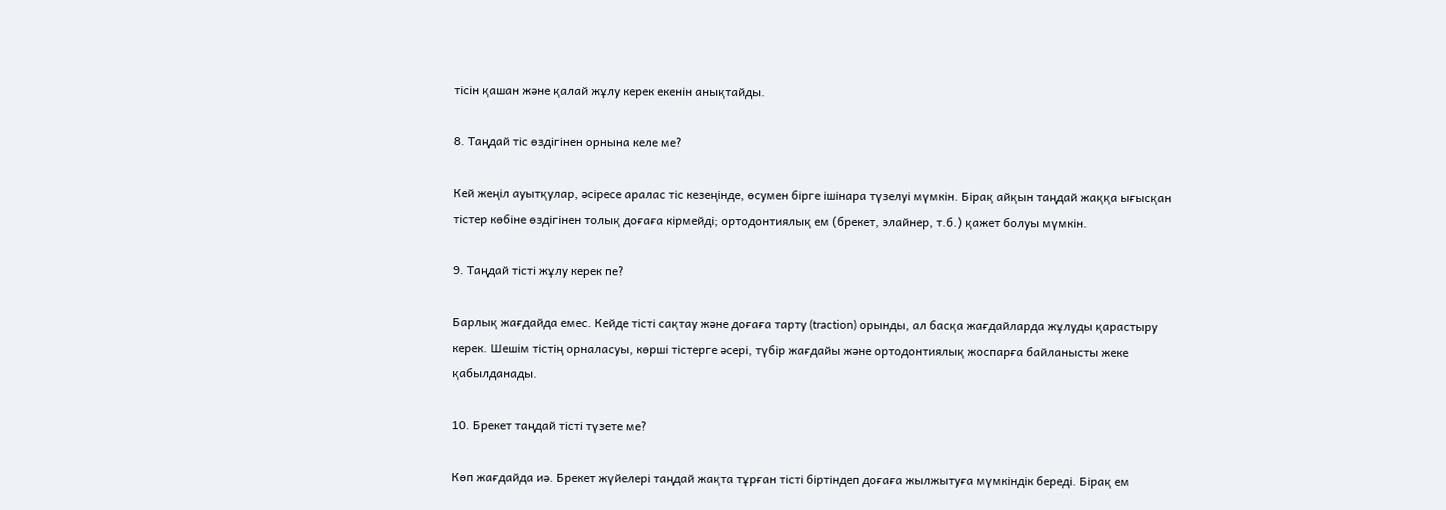тісін қашан және қалай жұлу керек екенін анықтайды.

8. Таңдай тіс өздігінен орнына келе ме?

Кей жеңіл ауытқулар, әсіресе аралас тіс кезеңінде, өсумен бірге ішінара түзелуі мүмкін. Бірақ айқын таңдай жаққа ығысқан тістер көбіне өздігінен толық доғаға кірмейді; ортодонтиялық ем (брекет, элайнер, т.б.) қажет болуы мүмкін.

9. Таңдай тісті жұлу керек пе?

Барлық жағдайда емес. Кейде тісті сақтау және доғаға тарту (traction) орынды, ал басқа жағдайларда жұлуды қарастыру керек. Шешім тістің орналасуы, көрші тістерге әсері, түбір жағдайы және ортодонтиялық жоспарға байланысты жеке қабылданады.

10. Брекет таңдай тісті түзете ме?

Көп жағдайда иә. Брекет жүйелері таңдай жақта тұрған тісті біртіндеп доғаға жылжытуға мүмкіндік береді. Бірақ ем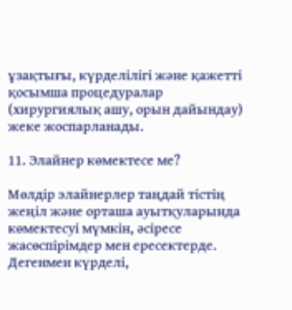ұзақтығы, күрделілігі және қажетті қосымша процедуралар (хирургиялық ашу, орын дайындау) жеке жоспарланады.

11. Элайнер көмектесе ме?

Мөлдір элайнерлер таңдай тістің жеңіл және орташа ауытқуларында көмектесуі мүмкін, әсіресе жасөспірімдер мен ересектерде. Дегенмен күрделі,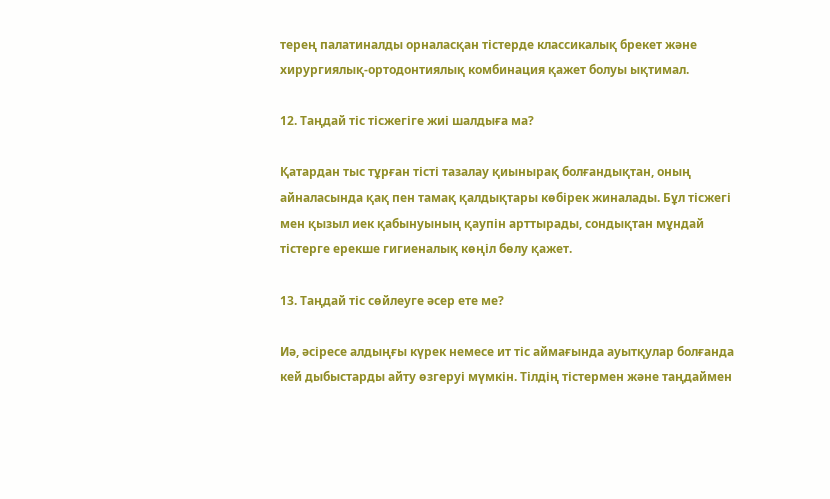терең палатиналды орналасқан тістерде классикалық брекет және хирургиялық‑ортодонтиялық комбинация қажет болуы ықтимал.

12. Таңдай тіс тісжегіге жиі шалдыға ма?

Қатардан тыс тұрған тісті тазалау қиынырақ болғандықтан, оның айналасында қақ пен тамақ қалдықтары көбірек жиналады. Бұл тісжегі мен қызыл иек қабынуының қаупін арттырады, сондықтан мұндай тістерге ерекше гигиеналық көңіл бөлу қажет.

13. Таңдай тіс сөйлеуге әсер ете ме?

Иә, әсіресе алдыңғы күрек немесе ит тіс аймағында ауытқулар болғанда кей дыбыстарды айту өзгеруі мүмкін. Тілдің тістермен және таңдаймен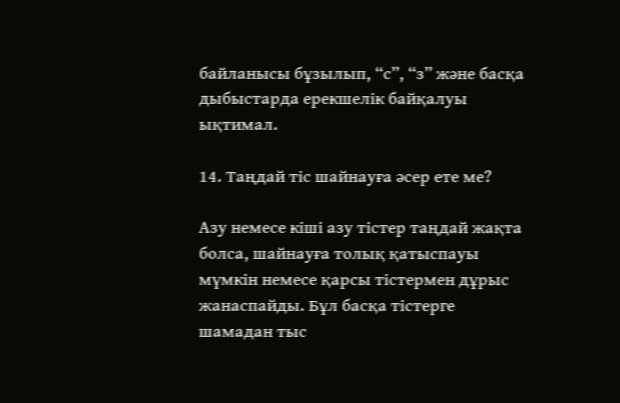байланысы бұзылып, “с”, “з” және басқа дыбыстарда ерекшелік байқалуы ықтимал.

14. Таңдай тіс шайнауға әсер ете ме?

Азу немесе кіші азу тістер таңдай жақта болса, шайнауға толық қатыспауы мүмкін немесе қарсы тістермен дұрыс жанаспайды. Бұл басқа тістерге шамадан тыс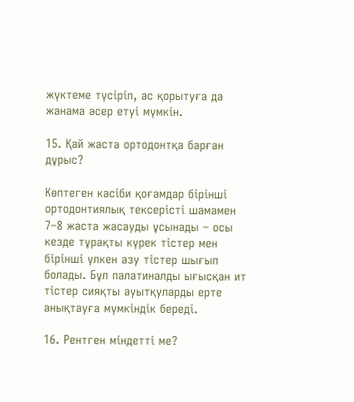жүктеме түсіріп, ас қорытуға да жанама әсер етуі мүмкін.

15. Қай жаста ортодонтқа барған дұрыс?

Көптеген кәсіби қоғамдар бірінші ортодонтиялық тексерісті шамамен 7–8 жаста жасауды ұсынады – осы кезде тұрақты күрек тістер мен бірінші үлкен азу тістер шығып болады. Бұл палатиналды ығысқан ит тістер сияқты ауытқуларды ерте анықтауға мүмкіндік береді.

16. Рентген міндетті ме?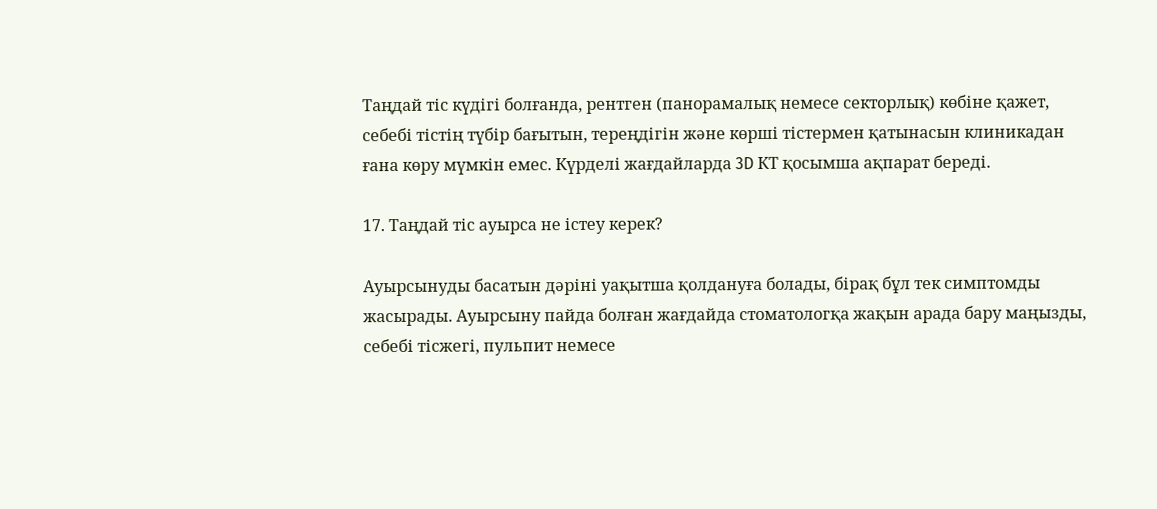Таңдай тіс күдігі болғанда, рентген (панорамалық немесе секторлық) көбіне қажет, себебі тістің түбір бағытын, тереңдігін және көрші тістермен қатынасын клиникадан ғана көру мүмкін емес. Күрделі жағдайларда 3D КТ қосымша ақпарат береді.

17. Таңдай тіс ауырса не істеу керек?

Ауырсынуды басатын дәріні уақытша қолдануға болады, бірақ бұл тек симптомды жасырады. Ауырсыну пайда болған жағдайда стоматологқа жақын арада бару маңызды, себебі тісжегі, пульпит немесе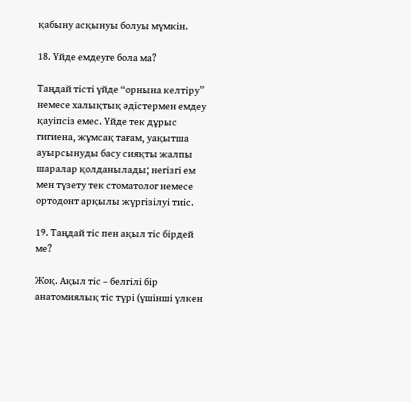қабыну асқынуы болуы мүмкін.

18. Үйде емдеуге бола ма?

Таңдай тісті үйде “орнына келтіру” немесе халықтық әдістермен емдеу қауіпсіз емес. Үйде тек дұрыс гигиена, жұмсақ тағам, уақытша ауырсынуды басу сияқты жалпы шаралар қолданылады; негізгі ем мен түзету тек стоматолог немесе ортодонт арқылы жүргізілуі тиіс.

19. Таңдай тіс пен ақыл тіс бірдей ме?

Жоқ. Ақыл тіс – белгілі бір анатомиялық тіс түрі (үшінші үлкен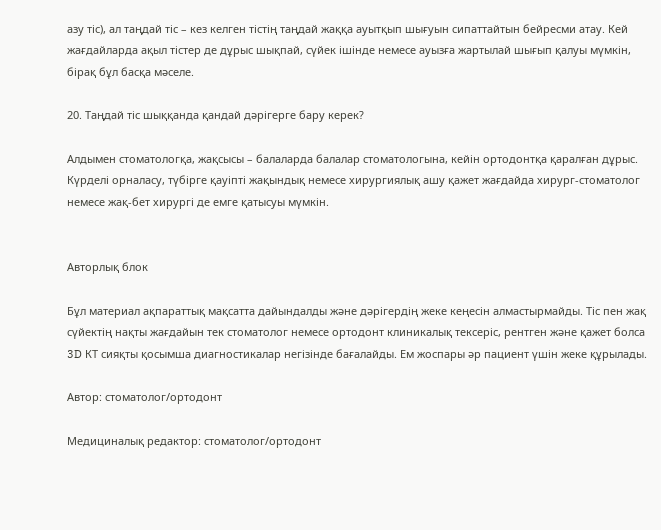азу тіс), ал таңдай тіс – кез келген тістің таңдай жаққа ауытқып шығуын сипаттайтын бейресми атау. Кей жағдайларда ақыл тістер де дұрыс шықпай, сүйек ішінде немесе ауызға жартылай шығып қалуы мүмкін, бірақ бұл басқа мәселе.

20. Таңдай тіс шыққанда қандай дәрігерге бару керек?

Алдымен стоматологқа, жақсысы – балаларда балалар стоматологына, кейін ортодонтқа қаралған дұрыс. Күрделі орналасу, түбірге қауіпті жақындық немесе хирургиялық ашу қажет жағдайда хирург‑стоматолог немесе жақ‑бет хирургі де емге қатысуы мүмкін.


Авторлық блок

Бұл материал ақпараттық мақсатта дайындалды және дәрігердің жеке кеңесін алмастырмайды. Тіс пен жақ сүйектің нақты жағдайын тек стоматолог немесе ортодонт клиникалық тексеріс, рентген және қажет болса 3D КТ сияқты қосымша диагностикалар негізінде бағалайды. Ем жоспары әр пациент үшін жеке құрылады.

Автор: стоматолог/ортодонт

Медициналық редактор: стоматолог/ортодонт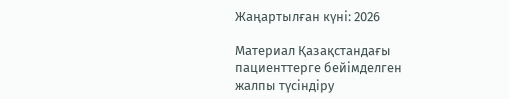Жаңартылған күні: 2026

Материал Қазақстандағы пациенттерге бейімделген жалпы түсіндіру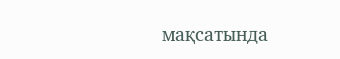мақсатында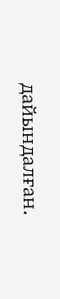дайындалған.